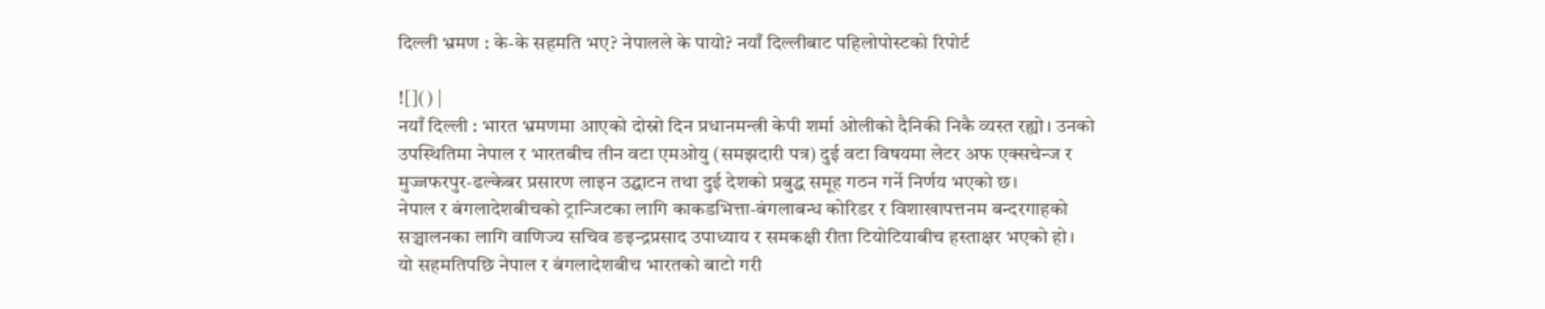दिल्ली भ्रमण : के-के सहमति भए? नेपालले के पायो? नयाँ दिल्लीबाट पहिलोपोस्टको रिपोर्ट

![]() |
नयाँ दिल्ली : भारत भ्रमणमा आएको दोस्रो दिन प्रधानमन्त्री केपी शर्मा ओलीको दैनिकी निकै व्यस्त रह्यो। उनको उपस्थितिमा नेपाल र भारतबीच तीन वटा एमओयु (समझदारी पत्र) दुई वटा विषयमा लेटर अफ एक्सचेन्ज र मुज्जफरपुर-ढल्केबर प्रसारण लाइन उद्घाटन तथा दुई देशको प्रबुद्ध समूह गठन गर्ने निर्णय भएको छ।
नेपाल र बंगलादेशबीचको ट्रान्जिटका लागि काकडभित्ता-बंगलाबन्ध कोरिडर र विशाखापत्तनम बन्दरगाहको सञ्चालनका लागि वाणिज्य सचिव ङइन्द्रप्रसाद उपाध्याय र समकक्षी रीता टियोटियाबीच हस्ताक्षर भएको हो।
यो सहमतिपछि नेपाल र बंगलादेशबीच भारतको बाटो गरी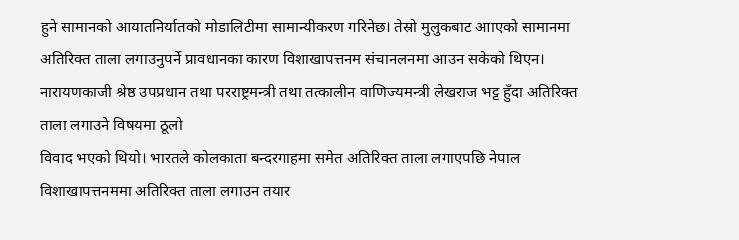हुने सामानको आयातनिर्यातको मोडालिटीमा सामान्यीकरण गरिनेछ। तेस्रो मुलुकबाट आाएको सामानमा अतिरिक्त ताला लगाउनुपर्ने प्रावधानका कारण विशाखापत्तनम संचानलनमा आउन सकेको थिएन।
नारायणकाजी श्रेष्ठ उपप्रधान तथा परराष्ट्रमन्त्री तथा तत्कालीन वाणिज्यमन्त्री लेखराज भट्ट हुँदा अतिरिक्त ताला लगाउने विषयमा ठूलो
विवाद भएको थियो। भारतले कोलकाता बन्दरगाहमा समेत अतिरिक्त ताला लगाएपछि नेपाल विशाखापत्तनममा अतिरिक्त ताला लगाउन तयार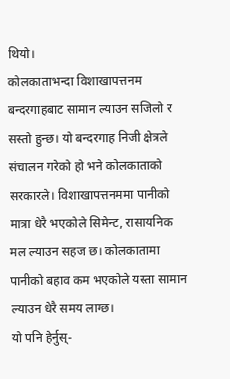थियो।
कोलकाताभन्दा विशाखापत्तनम बन्दरगाहबाट सामान ल्याउन सजिलो र सस्तो हुन्छ। यो बन्दरगाह निजी क्षेत्रले संचालन गरेको हो भने कोलकाताको सरकारले। विशाखापत्तनममा पानीको मात्रा धेरै भएकोले सिमेन्ट, रासायनिक मल ल्याउन सहज छ। कोलकातामा पानीको बहाव कम भएकोले यस्ता सामान ल्याउन धेरै समय लाग्छ।
यो पनि हेर्नुस्-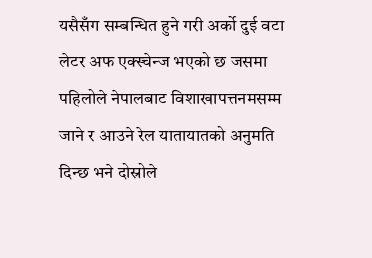यसैसँग सम्बन्धित हुने गरी अर्को दुई वटा लेटर अफ एक्स्चेन्ज भएको छ जसमा पहिलोले नेपालबाट विशाखापत्तनमसम्म जाने र आउने रेल यातायातको अनुमति दिन्छ भने दोस्रोले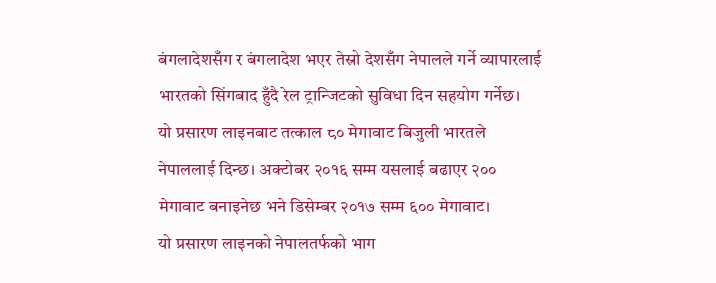बंगलादेशसँग र बंगलादेश भएर तेस्रो देशसँग नेपालले गर्ने व्यापारलाई भारतको सिंगबाद हुँदै रेल ट्रान्जिटको सुविधा दिन सहयोग गर्नेछ।
यो प्रसारण लाइनबाट तत्काल ८० मेगावाट बिजुली भारतले नेपाललाई दिन्छ। अक्टोबर २०१६ सम्म यसलाई बढाएर २०० मेगावाट बनाइनेछ भने डिसेम्बर २०१७ सम्म ६०० मेगावाट।
यो प्रसारण लाइनको नेपालतर्फको भाग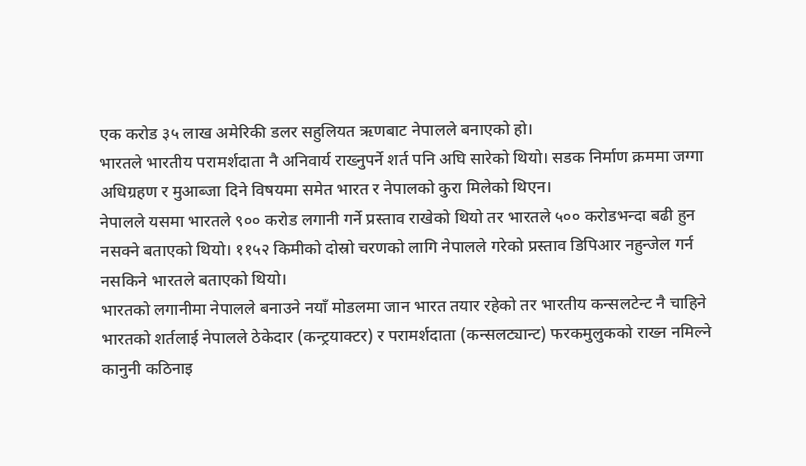एक करोड ३५ लाख अमेरिकी डलर सहुलियत ऋणबाट नेपालले बनाएको हो।
भारतले भारतीय परामर्शदाता नै अनिवार्य राख्नुपर्ने शर्त पनि अघि सारेको थियो। सडक निर्माण क्रममा जग्गा अधिग्रहण र मुआब्जा दिने विषयमा समेत भारत र नेपालको कुरा मिलेको थिएन।
नेपालले यसमा भारतले ९०० करोड लगानी गर्ने प्रस्ताव राखेको थियो तर भारतले ५०० करोडभन्दा बढी हुन नसक्ने बताएको थियो। ११५२ किमीको दोस्रो चरणको लागि नेपालले गरेको प्रस्ताव डिपिआर नहुन्जेल गर्न नसकिने भारतले बताएको थियो।
भारतको लगानीमा नेपालले बनाउने नयाँ मोडलमा जान भारत तयार रहेको तर भारतीय कन्सलटेन्ट नै चाहिने भारतको शर्तलाई नेपालले ठेकेदार (कन्ट्रयाक्टर) र परामर्शदाता (कन्सलट्यान्ट) फरकमुलुकको राख्न नमिल्ने कानुनी कठिनाइ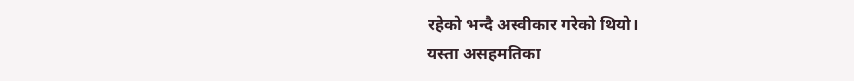रहेको भन्दै अस्वीकार गरेको थियो।
यस्ता असहमतिका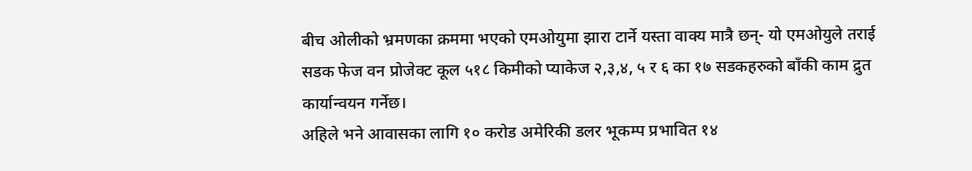बीच ओलीको भ्रमणका क्रममा भएको एमओयुमा झारा टार्ने यस्ता वाक्य मात्रै छन्- यो एमओयुले तराई सडक फेज वन प्रोजेक्ट कूल ५१८ किमीको प्याकेज २,३,४, ५ र ६ का १७ सडकहरुको बाँकी काम द्रुत कार्यान्वयन गर्नेछ।
अहिले भने आवासका लागि १० करोड अमेरिकी डलर भूकम्प प्रभावित १४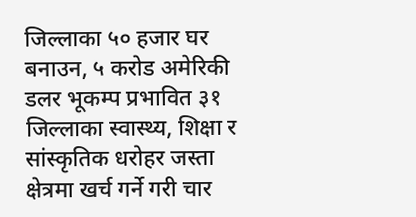जिल्लाका ५० हजार घर बनाउन, ५ करोड अमेरिकी डलर भूकम्प प्रभावित ३१ जिल्लाका स्वास्थ्य, शिक्षा र सांस्कृतिक धरोहर जस्ता क्षेत्रमा खर्च गर्ने गरी चार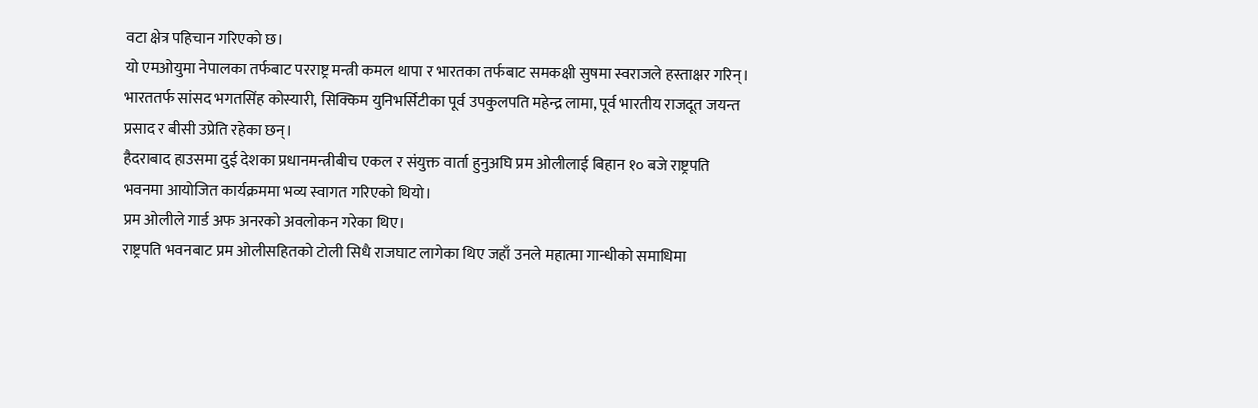वटा क्षेत्र पहिचान गरिएको छ।
यो एमओयुमा नेपालका तर्फबाट परराष्ट्र मन्त्री कमल थापा र भारतका तर्फबाट समकक्षी सुषमा स्वराजले हस्ताक्षर गरिन्।
भारततर्फ सांसद भगतसिंह कोस्यारी, सिक्किम युनिभर्सिटीका पूर्व उपकुलपति महेन्द्र लामा, पूर्व भारतीय राजदूत जयन्त प्रसाद र बीसी उप्रेति रहेका छन्।
हैदराबाद हाउसमा दुई देशका प्रधानमन्त्रीबीच एकल र संयुक्त वार्ता हुनुअघि प्रम ओलीलाई बिहान १० बजे राष्ट्रपति भवनमा आयोजित कार्यक्रममा भव्य स्वागत गरिएको थियो।
प्रम ओलीले गार्ड अफ अनरको अवलोकन गरेका थिए।
राष्ट्रपति भवनबाट प्रम ओलीसहितको टोली सिधै राजघाट लागेका थिए जहाँ उनले महात्मा गान्धीको समाधिमा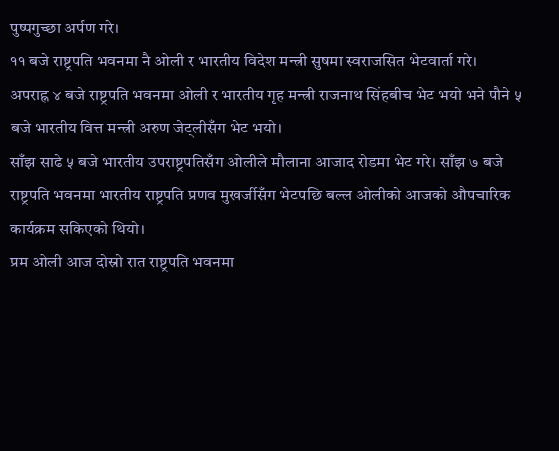पुष्पगुच्छा अर्पण गरे।
११ बजे राष्ट्रपति भवनमा नै ओली र भारतीय विदेश मन्त्री सुषमा स्वराजसित भेटवार्ता गरे।
अपराह्न ४ बजे राष्ट्रपति भवनमा ओली र भारतीय गृह मन्त्री राजनाथ सिंहबीच भेट भयो भने पौने ५ बजे भारतीय वित्त मन्त्री अरुण जेट्लीसँग भेट भयो।
साँझ साढे ५ बजे भारतीय उपराष्ट्रपतिसँग ओलीले मौलाना आजाद रोडमा भेट गरे। साँझ ७ बजे राष्ट्रपति भवनमा भारतीय राष्ट्रपति प्रणव मुखर्जीसँग भेटपछि बल्ल ओलीको आजको औपचारिक कार्यक्रम सकिएको थियो।
प्रम ओली आज दोस्रो रात राष्ट्रपति भवनमा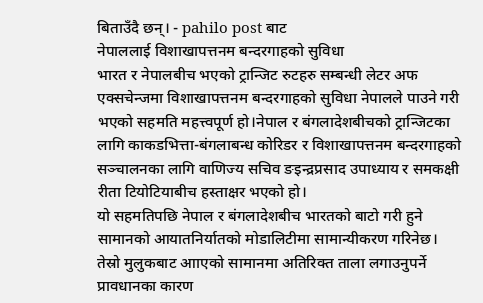बिताउँदै छन्। - pahilo post बाट
नेपाललाई विशाखापत्तनम बन्दरगाहको सुविधा
भारत र नेपालबीच भएको ट्रान्जिट रुटहरु सम्बन्धी लेटर अफ एक्सचेन्जमा विशाखापत्तनम बन्दरगाहको सुविधा नेपालले पाउने गरी भएको सहमति महत्त्वपूर्ण हो।नेपाल र बंगलादेशबीचको ट्रान्जिटका लागि काकडभित्ता-बंगलाबन्ध कोरिडर र विशाखापत्तनम बन्दरगाहको सञ्चालनका लागि वाणिज्य सचिव ङइन्द्रप्रसाद उपाध्याय र समकक्षी रीता टियोटियाबीच हस्ताक्षर भएको हो।
यो सहमतिपछि नेपाल र बंगलादेशबीच भारतको बाटो गरी हुने सामानको आयातनिर्यातको मोडालिटीमा सामान्यीकरण गरिनेछ। तेस्रो मुलुकबाट आाएको सामानमा अतिरिक्त ताला लगाउनुपर्ने प्रावधानका कारण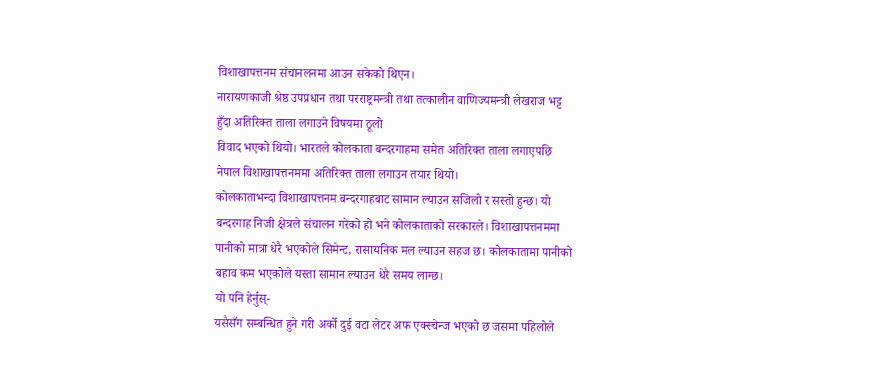विशाखापत्तनम संचानलनमा आउन सकेको थिएन।
नारायणकाजी श्रेष्ठ उपप्रधान तथा परराष्ट्रमन्त्री तथा तत्कालीन वाणिज्यमन्त्री लेखराज भट्ट हुँदा अतिरिक्त ताला लगाउने विषयमा ठूलो
विवाद भएको थियो। भारतले कोलकाता बन्दरगाहमा समेत अतिरिक्त ताला लगाएपछि नेपाल विशाखापत्तनममा अतिरिक्त ताला लगाउन तयार थियो।
कोलकाताभन्दा विशाखापत्तनम बन्दरगाहबाट सामान ल्याउन सजिलो र सस्तो हुन्छ। यो बन्दरगाह निजी क्षेत्रले संचालन गरेको हो भने कोलकाताको सरकारले। विशाखापत्तनममा पानीको मात्रा धेरै भएकोले सिमेन्ट, रासायनिक मल ल्याउन सहज छ। कोलकातामा पानीको बहाव कम भएकोले यस्ता सामान ल्याउन धेरै समय लाग्छ।
यो पनि हेर्नुस्-
यसैसँग सम्बन्धित हुने गरी अर्को दुई वटा लेटर अफ एक्स्चेन्ज भएको छ जसमा पहिलोले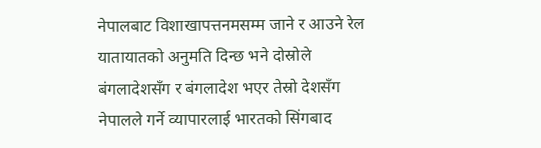नेपालबाट विशाखापत्तनमसम्म जाने र आउने रेल यातायातको अनुमति दिन्छ भने दोस्रोले बंगलादेशसँग र बंगलादेश भएर तेस्रो देशसँग नेपालले गर्ने व्यापारलाई भारतको सिंगबाद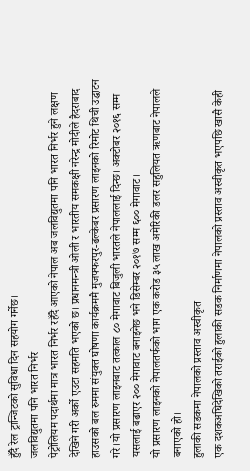हुँदै रेल ट्रान्जिटको सुविधा दिन सहयोग गर्नेछ।
जलविद्युतमा पनि भारत निर्भर
पेट्रोलियम पदार्थमा मात्र भारत निर्भर रहँदै आएको नेपाल अब जलविद्युतमा पनि भारत निर्भर हुने लक्षण देखिने गरी अर्को एउटा सहमति भएको छ। प्रधानमन्त्री ओली र भारतीय समकक्षी नरेन्द्र मोदीले हैदराबाद हाउसको बल रुममा संयुक्त घोषणा कार्यक्रममै मुजफ्फरपुर-ढल्केबर प्रसारण लाइनको रिमोट थिची उद्घाटन गरे।यो प्रसारण लाइनबाट तत्काल ८० मेगावाट बिजुली भारतले नेपाललाई दिन्छ। अक्टोबर २०१६ सम्म यसलाई बढाएर २०० मेगावाट बनाइनेछ भने डिसेम्बर २०१७ सम्म ६०० मेगावाट।
यो प्रसारण लाइनको नेपालतर्फको भाग एक करोड ३५ लाख अमेरिकी डलर सहुलियत ऋणबाट नेपालले बनाएको हो।
हुलाकी सडकमा नेपालको प्रस्ताव अस्वीकृत
एक दशकअघिदेखिको तराईको हुलाकी सडक निर्माणमा नेपालको प्रस्ताव अस्वीकृत भएपछि खासै केही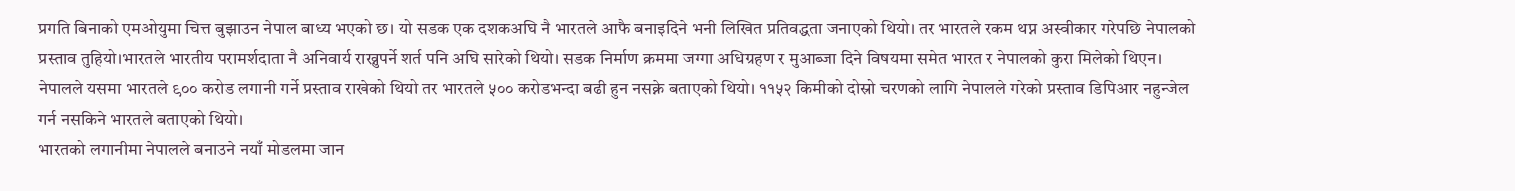प्रगति बिनाको एमओयुमा चित्त बुझाउन नेपाल बाध्य भएको छ। यो सडक एक दशकअघि नै भारतले आफै बनाइदिने भनी लिखित प्रतिवद्धता जनाएको थियो। तर भारतले रकम थप्न अस्वीकार गरेपछि नेपालको प्रस्ताव तुहियो।भारतले भारतीय परामर्शदाता नै अनिवार्य राख्नुपर्ने शर्त पनि अघि सारेको थियो। सडक निर्माण क्रममा जग्गा अधिग्रहण र मुआब्जा दिने विषयमा समेत भारत र नेपालको कुरा मिलेको थिएन।
नेपालले यसमा भारतले ९०० करोड लगानी गर्ने प्रस्ताव राखेको थियो तर भारतले ५०० करोडभन्दा बढी हुन नसक्ने बताएको थियो। ११५२ किमीको दोस्रो चरणको लागि नेपालले गरेको प्रस्ताव डिपिआर नहुन्जेल गर्न नसकिने भारतले बताएको थियो।
भारतको लगानीमा नेपालले बनाउने नयाँ मोडलमा जान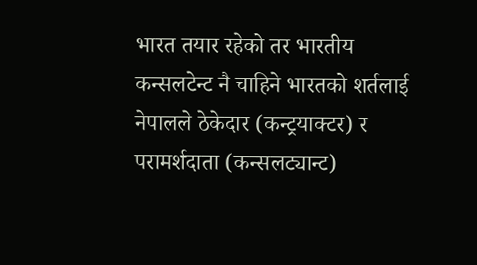भारत तयार रहेको तर भारतीय कन्सलटेन्ट नै चाहिने भारतको शर्तलाई नेपालले ठेकेदार (कन्ट्रयाक्टर) र परामर्शदाता (कन्सलट्यान्ट)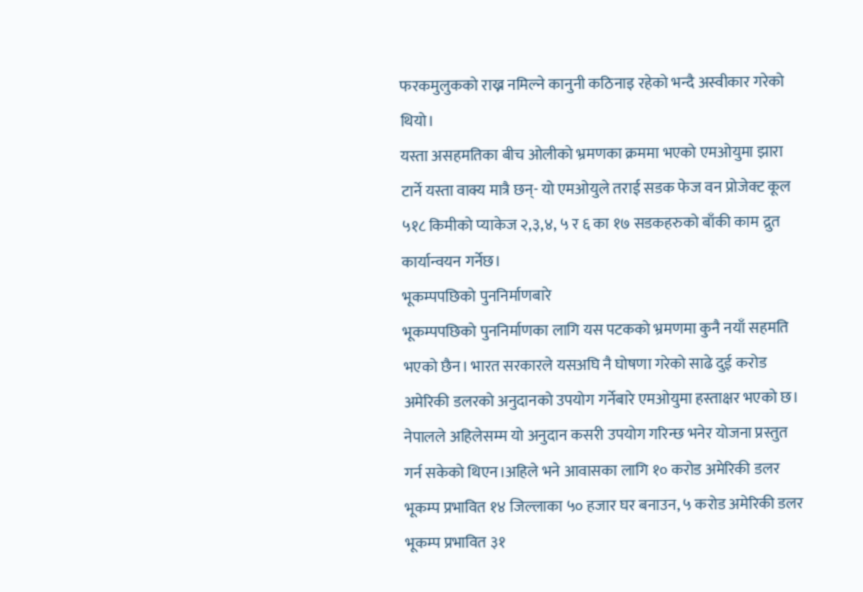फरकमुलुकको राख्न नमिल्ने कानुनी कठिनाइ रहेको भन्दै अस्वीकार गरेको थियो।
यस्ता असहमतिका बीच ओलीको भ्रमणका क्रममा भएको एमओयुमा झारा टार्ने यस्ता वाक्य मात्रै छन्- यो एमओयुले तराई सडक फेज वन प्रोजेक्ट कूल ५१८ किमीको प्याकेज २,३,४, ५ र ६ का १७ सडकहरुको बाँकी काम द्रुत कार्यान्वयन गर्नेछ।
भूकम्पपछिको पुननिर्माणबारे
भूकम्पपछिको पुननिर्माणका लागि यस पटकको भ्रमणमा कुनै नयाँ सहमति भएको छैन। भारत सरकारले यसअघि नै घोषणा गरेको साढे दुई करोड अमेरिकी डलरको अनुदानको उपयोग गर्नेबारे एमओयुमा हस्ताक्षर भएको छ। नेपालले अहिलेसम्म यो अनुदान कसरी उपयोग गरिन्छ भनेर योजना प्रस्तुत गर्न सकेको थिएन।अहिले भने आवासका लागि १० करोड अमेरिकी डलर भूकम्प प्रभावित १४ जिल्लाका ५० हजार घर बनाउन, ५ करोड अमेरिकी डलर भूकम्प प्रभावित ३१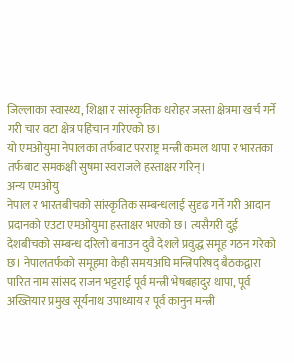जिल्लाका स्वास्थ्य, शिक्षा र सांस्कृतिक धरोहर जस्ता क्षेत्रमा खर्च गर्ने गरी चार वटा क्षेत्र पहिचान गरिएको छ।
यो एमओयुमा नेपालका तर्फबाट परराष्ट्र मन्त्री कमल थापा र भारतका तर्फबाट समकक्षी सुषमा स्वराजले हस्ताक्षर गरिन्।
अन्य एमओयु
नेपाल र भारतबीचको सांस्कृतिक सम्बन्धलाई सुदृढ गर्ने गरी आदान प्रदानको एउटा एमओयुमा हस्ताक्षर भएको छ। त्यसैगरी दुई देशबीचको सम्बन्ध दरिलो बनाउन दुवै देशले प्रवुद्ध समूह गठन गरेको छ। नेपालतर्फको समूहमा केही समयअघि मन्त्रिपरिषद् बैठकद्वारा पारित नाम सांसद राजन भट्टराई पूर्व मन्त्री भेषबहादुर थापा, पूर्व अख्तियार प्रमुख सूर्यनाथ उपाध्याय र पूर्व कानुन मन्त्री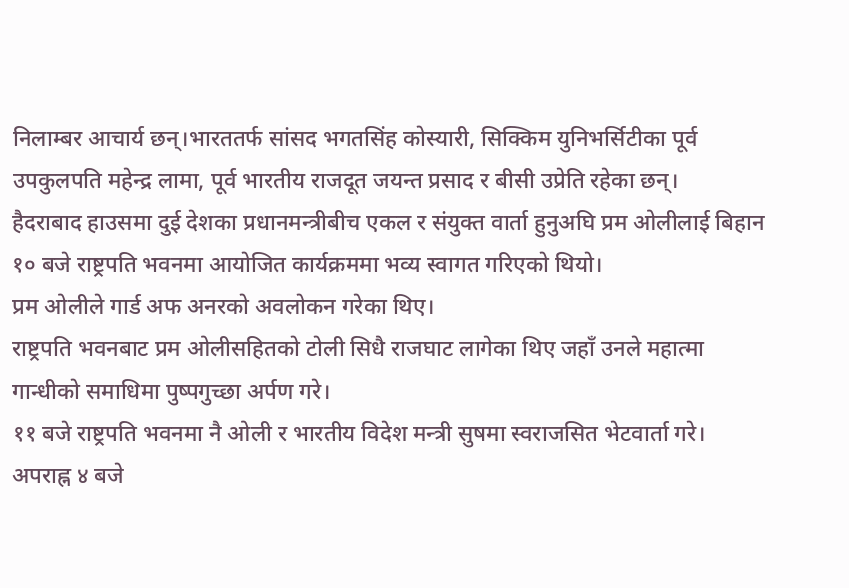निलाम्बर आचार्य छन्।भारततर्फ सांसद भगतसिंह कोस्यारी, सिक्किम युनिभर्सिटीका पूर्व उपकुलपति महेन्द्र लामा, पूर्व भारतीय राजदूत जयन्त प्रसाद र बीसी उप्रेति रहेका छन्।
हैदराबाद हाउसमा दुई देशका प्रधानमन्त्रीबीच एकल र संयुक्त वार्ता हुनुअघि प्रम ओलीलाई बिहान १० बजे राष्ट्रपति भवनमा आयोजित कार्यक्रममा भव्य स्वागत गरिएको थियो।
प्रम ओलीले गार्ड अफ अनरको अवलोकन गरेका थिए।
राष्ट्रपति भवनबाट प्रम ओलीसहितको टोली सिधै राजघाट लागेका थिए जहाँ उनले महात्मा गान्धीको समाधिमा पुष्पगुच्छा अर्पण गरे।
११ बजे राष्ट्रपति भवनमा नै ओली र भारतीय विदेश मन्त्री सुषमा स्वराजसित भेटवार्ता गरे।
अपराह्न ४ बजे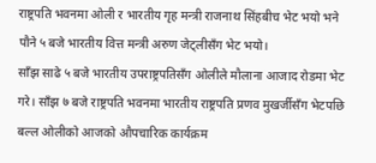राष्ट्रपति भवनमा ओली र भारतीय गृह मन्त्री राजनाथ सिंहबीच भेट भयो भने पौने ५ बजे भारतीय वित्त मन्त्री अरुण जेट्लीसँग भेट भयो।
साँझ साढे ५ बजे भारतीय उपराष्ट्रपतिसँग ओलीले मौलाना आजाद रोडमा भेट गरे। साँझ ७ बजे राष्ट्रपति भवनमा भारतीय राष्ट्रपति प्रणव मुखर्जीसँग भेटपछि बल्ल ओलीको आजको औपचारिक कार्यक्रम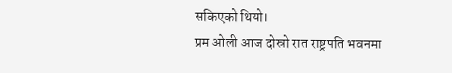सकिएको थियो।
प्रम ओली आज दोस्रो रात राष्ट्रपति भवनमा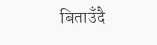बिताउँदै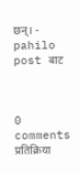छन्। - pahilo post बाट



0 comments
प्रतिक्रिया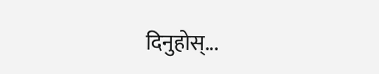दिनुहोस्...